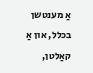אַ מענטשן בכלל, און אַ קאַלטן,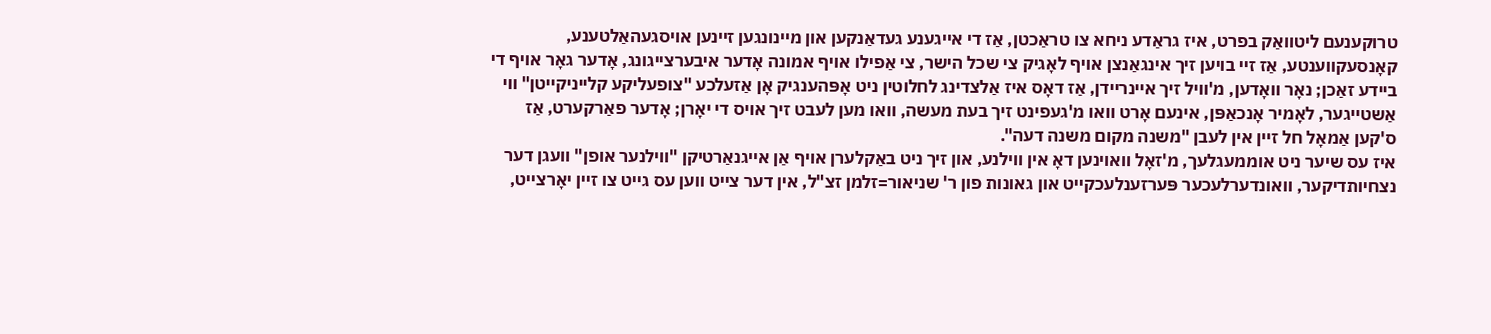טרוקענעם ליטוואַק בפרט, איז גראַדע ניחא צו טראַכטן, אַז די אייגענע געדאַנקען און מיינונגען זיינען אויסגעהאַלטענע, קאָנסעקווענטע, אַז זיי בויען זיך אינגאַנצן אויף לאָגיק צי שכל הישר, צי אַפילו אויף אמונה אָדער איבערצייגונג, אָדער גאָר אויף די ביידע זאַכן; נאָר וואָדען, מ'וויל זיך איינריידן, אַז דאָס איז אַלצדינג לחלוטין ניט אָפּהענגיק אָן אַזעלכע "צופעליקע קלייניקייטן" ווי אַשטייגער, לאָמיר אָנכאַפּן, אינעם אָרט וואו מ'געפינט זיך בעת מעשה, וואו מען לעבט זיך אויס די יאָרן; אָדער פאַרקערט, אַז ס'קען אַמאָל חל זיין אין לעבן "משנה מקום משנה דעה".
איז עס שיער ניט אוממעגלעך, מ'זאָל וואוינען דאָ אין ווילנע, און זיך ניט באַקלערן אויף אַן אייגנאַרטיקן "ווילנער אופן" וועגן דער נצחיותדיקער, וואונדערלעכער פּערזענלעכקייט און גאונות פון ר' שניאור=זלמן זצ"ל, אין דער צייט ווען עס גייט צו זיין יאָרצייט,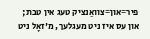פיר=און=צוואַנציק טעג אין טבת; און עס איז ניט מעגלעך, מ'זאָל ניט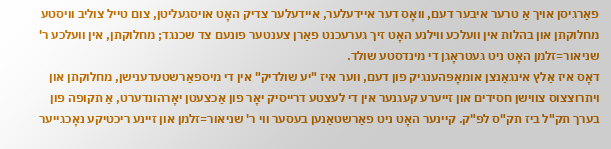פאַרגיסן אויך אַ טרער איבער דעם, וואָס דער איידעלער, איידעלער צדיק האָט אויסגעליטן, צום טייל צוליב וויסטע מחלוקתן און בהלות אין וועלכע ווילנע האָט זיך גערעכנט פאַרן צענטער פונעם צד שכנגד; מחלוקתן, אין וועלכע ר' שניאור=זלמן האָט ניט געטראָגן די מינדסטע שולד.
דאָס איז אַלץ אינגאַנצן אומאָפּהענגיק פון דעם, ווער איז "יע שולדיק" אין די מיספאַרשטעדענישן, מחלוקתן און ויתרוצצוס צווישן חסידים און זייערע קעגנער אין די לעצטע דרייסיק יאָר פון אַכצעטן יאָרהונדערט, אַ תקופה פון בערך תק"ל ביז תק"ס לפ"ק. קיינער האָט ניט פאַרשטאַנען בעסער ווי ר' שניאור=זלמן און זיינע ריכטיקע נאָכגייער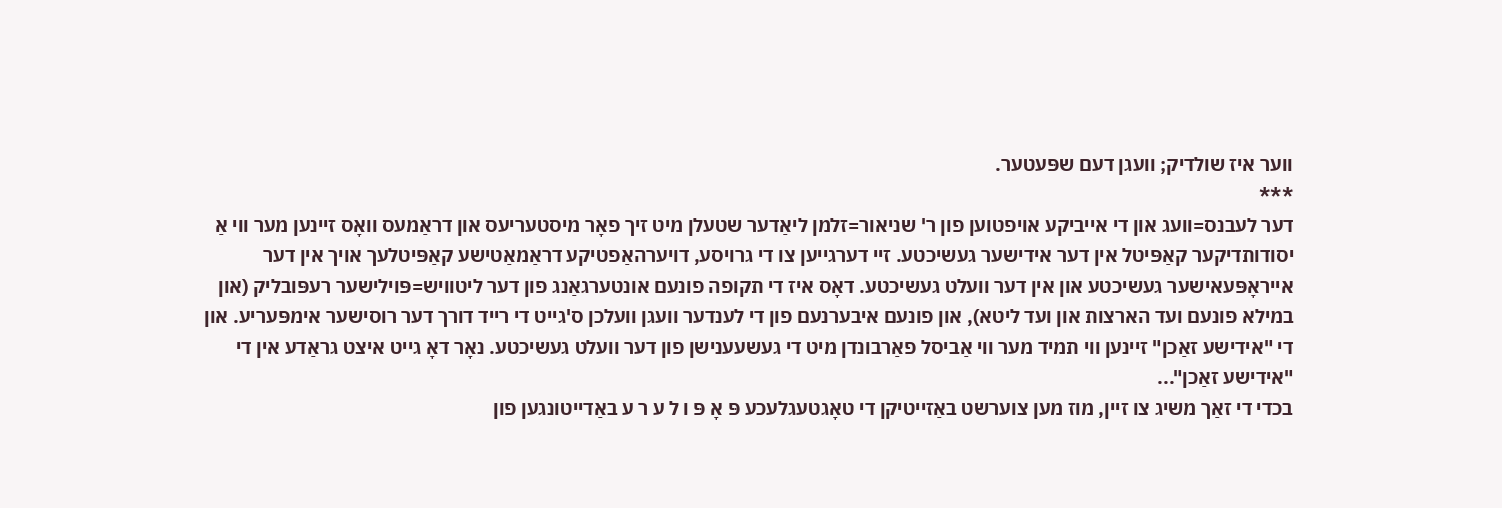ווער איז שולדיק; וועגן דעם שפּעטער.
***
דער לעבנס=וועג און די אייביקע אויפטוען פון ר' שניאור=זלמן ליאַדער שטעלן מיט זיך פאָר מיסטעריעס און דראַמעס וואָס זיינען מער ווי אַ יסודותדיקער קאַפּיטל אין דער אידישער געשיכטע. זיי דערגייען צו די גרויסע, דויערהאַפטיקע דראַמאַטישע קאַפּיטלעך אויך אין דער אייראָפּעאישער געשיכטע און אין דער וועלט געשיכטע. דאָס איז די תקופה פונעם אונטערגאַנג פון דער ליטוויש=פּוילישער רעפּובליק (און במילא פונעם ועד הארצות און ועד ליטא), און פונעם איבערנעם פון די לענדער וועגן וועלכן ס'גייט די רייד דורך דער רוסישער אימפּעריע. און די "אידישע זאַכן" זיינען ווי תמיד מער ווי אַביסל פאַרבונדן מיט די געשעענישן פון דער וועלט געשיכטע. נאָר דאָ גייט איצט גראַדע אין די "אידישע זאַכן"...
בכדי די זאַך משיג צו זיין, מוז מען צוערשט באַזייטיקן די טאָגטעגלעכע פּ אָ פּ ו ל ע ר ע באַדייטונגען פון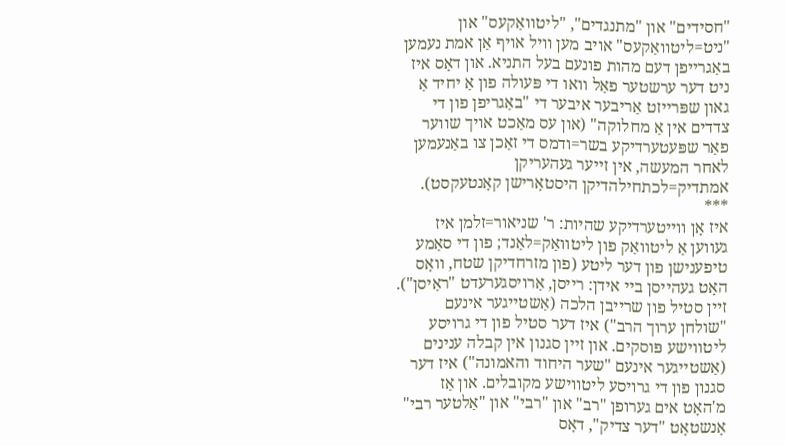"חסידים" און "מתנגדים", "ליטוואַקעס" און "ניט=ליטוואַקעס" אויב מען וויל אויף אַן אמת נעמען באַגרייפן דעם מהות פונעם בעל התניא. און דאָס איז ניט דער ערשטער פאַל וואו די פּעולה פון אַ יחיד אַ גאון שפּרייזט אַריבער איבער די "באַגריפן פון די צדדים אין אַ מחלוקה" (און עס מאַכט אויך שווער פאַר שפּעטערדיקע בשר=ודמס די זאַכן צו באַנעמען לאחר המעשה, אין זייער געהעריקן אמתדיק=לכתחילהדיקן היסטאָרישן קאָנטעקסט).
***
איז אָן ווייטערדיקע שהיות: ר' שניאור=זלמן איז געווען אַ ליטוואַק פון ליטוואַק=לאַנד; פון די סאַמע טיפענישן פון דער ליטע (פון מזרחדיקן שטח, וואָס האָט געהייסן ביי אידן: רייסן, אַרויסגערעדט "ראַיסן"). זיין סטיל פון שרייבן הלכה (אַשטייגער אינעם "שולחן ערוך הרב") איז דער סטיל פון די גרויסע ליטווישע פּוסקים. און זיין סגנון אין קבלה ענינים (אַשטייגער אינעם "שער היחוד והאמונה") איז דער סגנון פון די גרויסע ליטווישע מקובלים. און אַז מ'האָט אים גערופן "רב" און "רבי" און "אַלטער רבי" אָנשטאָט "דער צדיק", דאָס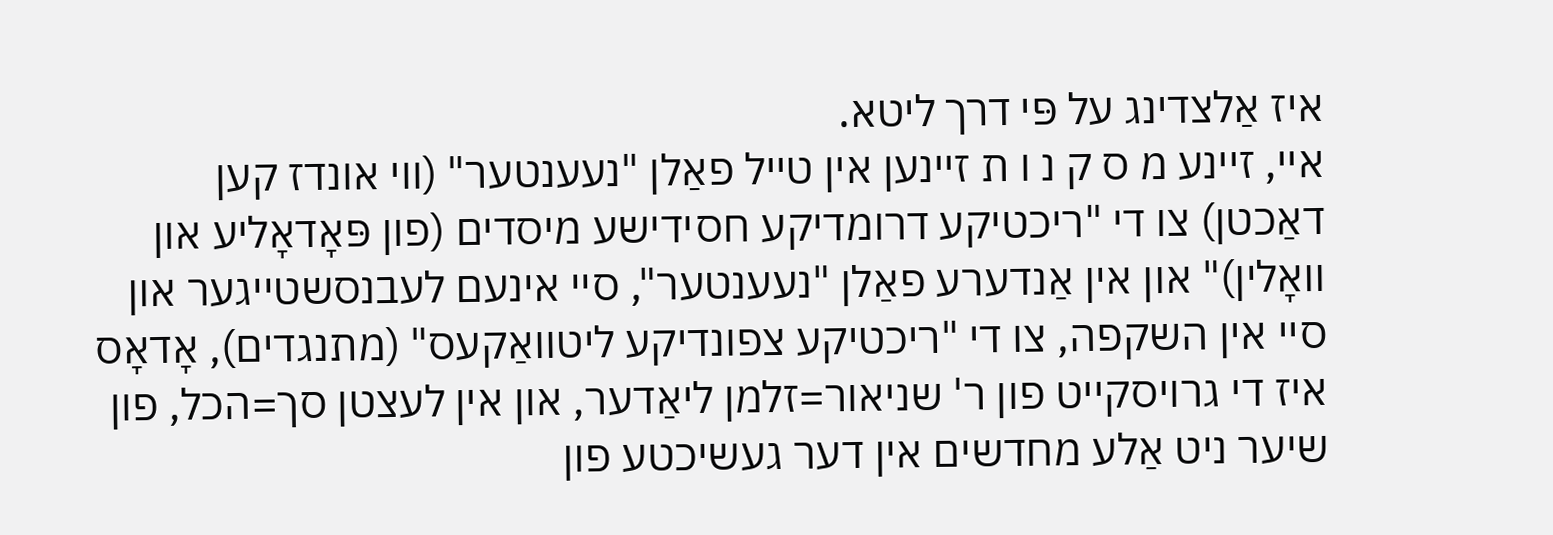איז אַלצדינג על פּי דרך ליטא.
איי, זיינע מ ס ק נ ו ת זיינען אין טייל פאַלן "נעענטער" (ווי אונדז קען דאַכטן) צו די "ריכטיקע דרומדיקע חסידישע מיסדים (פון פּאָדאָליע און וואָלין)" און אין אַנדערע פאַלן "נעענטער", סיי אינעם לעבנסשטייגער און סיי אין השקפה, צו די "ריכטיקע צפונדיקע ליטוואַקעס" (מתנגדים), אָדאָס איז די גרויסקייט פון ר' שניאור=זלמן ליאַדער, און אין לעצטן סך=הכל, פון שיער ניט אַלע מחדשים אין דער געשיכטע פון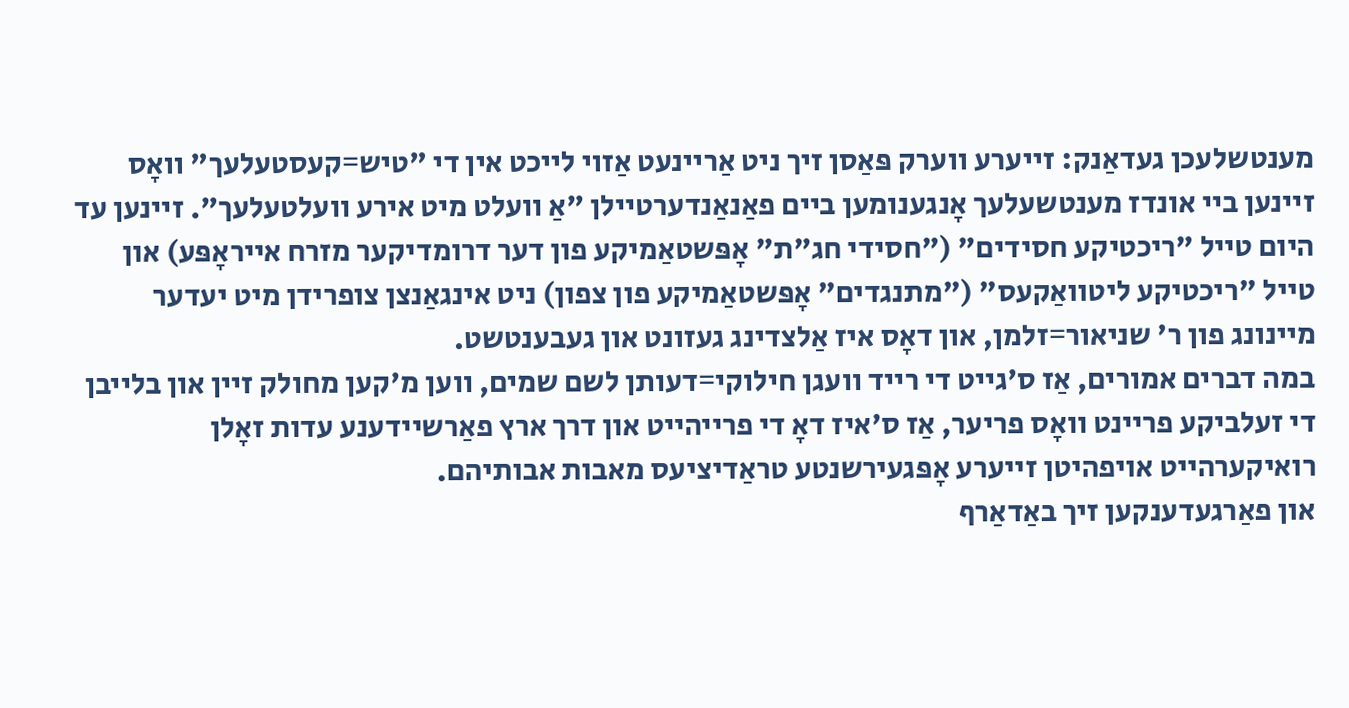מענטשלעכן געדאַנק: זייערע ווערק פּאַסן זיך ניט אַריינעט אַזוי לייכט אין די "טיש=קעסטעלעך" וואָס זיינען ביי אונדז מענטשעלעך אָנגענומען ביים פאַנאַנדערטיילן "אַ וועלט מיט אירע וועלטעלעך". זיינען עד היום טייל "ריכטיקע חסידים" ("חסידי חג"ת" אָפּשטאַמיקע פון דער דרומדיקער מזרח אייראָפּע) און טייל "ריכטיקע ליטוואַקעס" ("מתנגדים" אָפּשטאַמיקע פון צפון) ניט אינגאַנצן צופרידן מיט יעדער מיינונג פון ר' שניאור=זלמן, און דאָס איז אַלצדינג געזונט און געבענטשט.
במה דברים אמורים, אַז ס'גייט די רייד וועגן חילוקי=דעותן לשם שמים, ווען מ'קען מחולק זיין און בלייבן די זעלביקע פריינט וואָס פריער, אַז ס'איז דאָ די פרייהייט און דרך ארץ פאַרשיידענע עדות זאָלן רואיקערהייט אויפהיטן זייערע אָפּגעירשנטע טראַדיציעס מאבות אבותיהם.
און פאַרגעדענקען זיך באַדאַרף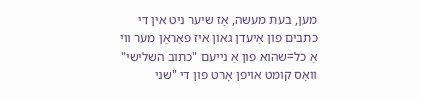מען, בעת מעשה, אַז שיער ניט אין די כתבים פון אַיעדן גאון איז פאַראַן מער ווי אַ כל=שהוא פון אַ נייעם "כתוב השלישי" וואָס קומט אויפן אָרט פון די "שני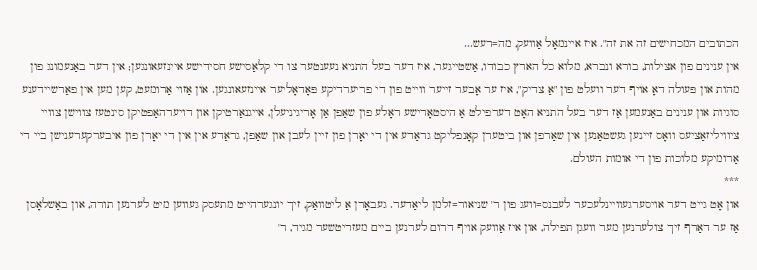הכתובים המכחישים זה את זה". איז איינמאָל אַוועק, מה=רעש...
אין ענינים פון אצילות, בורא ונברא, מלוא כל הארץ כבודו, אַשטייגער, איז דער בעל התניא נעענטער צו די קלאַסישע חסידישע איינזעאונגען; אין דער באַנעמונג פון מהות און פּעולה דאָ אויף דער וועלט פון "אַ צדיק", איז ער אָבער זייער ווייט פון די פריערדיקע פּאָדאָליער איינזעאונגען. און אַזוי אַרומעט, קען מען אין פאַרשיידענע סוגיות און ענינים באַנעמען אַז דער בעל התניא האָט דערפילט אַ היסטאָרישע ראָלע פון שאַפן אַן אָריגיניעלן, אייגנאַרטיקן און דויערהאַפטיקן סינטעז צווישן צוויי ציוויליזאַציעס וואָס זיינען געשטאַנען אין שאַרפן און ביטערן קאָנפליקט גראַדע אין די יאָרן פון זיין לעבן און שאַפן, גראַדע אין אין די יאָרן פון איבערקערענישן ביי די אַרומיקע מלוכות פון די אומות העולם.
***
און אָט גייט דער אויסערגעוויינלעכער לעבנס=וועג פון ר' שניאור=זלמן ליאַדער. געבאָרן אַ ליטוואַק, זיך יונגערהייט מתעסק געווען מיט לערנען תורה, און באַשלאָסן אַז ער דאַרף זיך צולערנען מער וועגן תפילה, און איז אַוועק אויף דרום לערנען ביים מעזריטשער מגיד, ר'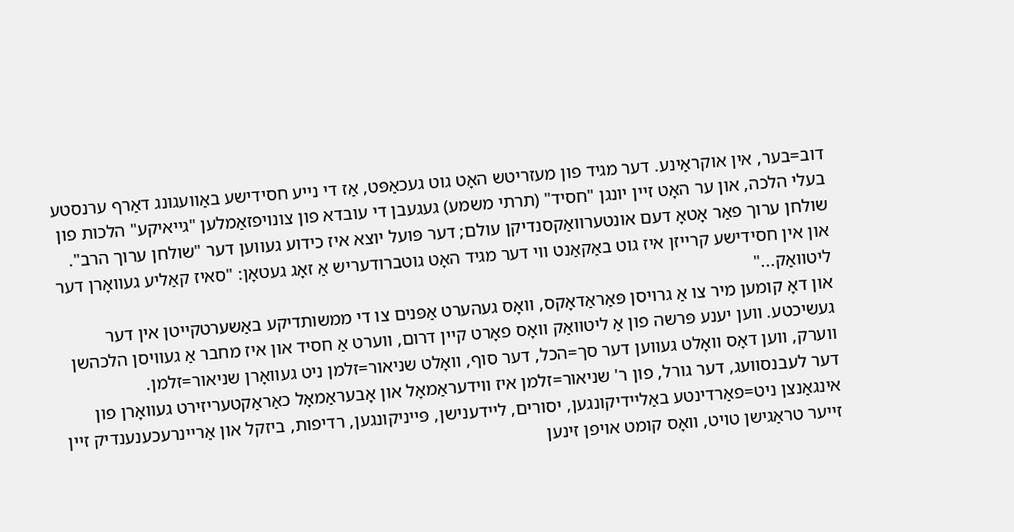דוב=בער, אין אוקראַינע. דער מגיד פון מעזריטש האָט גוט געכאַפּט, אַז די נייע חסידישע באַוועגונג דאַרף ערנסטע בעלי הלכה, און ער האָט זיין יונגן "חסיד" (תרתי משמע) געגעבן די עובדא פון צונויפזאַמלען "גייאיקע" הלכות פון שולחן ערוך פאַר אָטאָ דעם אונטערוואַקסנדיקן עולם; דער פּועל יוצא איז כידוע געווען דער "שולחן ערוך הרב". און אין חסידישע קרייזן איז גוט באַקאַנט ווי דער מגיד האָט גוטברודעריש אַ זאָג געטאָן: "סאיז קאַליע געוואָרן דער ליטוואַק..."
און דאָ קומען מיר צו אַ גרויסן פּאַראַדאָקס, וואָס געהערט אַפּנים צו די ממשותדיקע באַשערטקייטן אין דער געשיכטע. ווען יענע פּרשה פון אַ ליטוואַק וואָס פאָרט קיין דרום, ווערט אַ חסיד און איז מחבר אַ געוויסן הלכהשן ווערק, ווען דאָס וואָלט געווען דער סך=הכל, דער סוף, וואָלט שניאור=זלמן ניט געוואָרן שניאור=זלמן.
דער לעבנסוועג, דער גורל, פון ר' שניאור=זלמן איז ווידעראַמאָל און אָבעראַמאָל כאַראַקטעריזירט געוואָרן פון אינגאַנצן ניט=פאַרדינטע באַליידיקונגען, יסורים, ליידענישן, פּייניקונגען, רדיפות, ביזקל און אַריינרעכענענדיק זיין זייער טראַגישן טויט, וואָס קומט אויפן זינען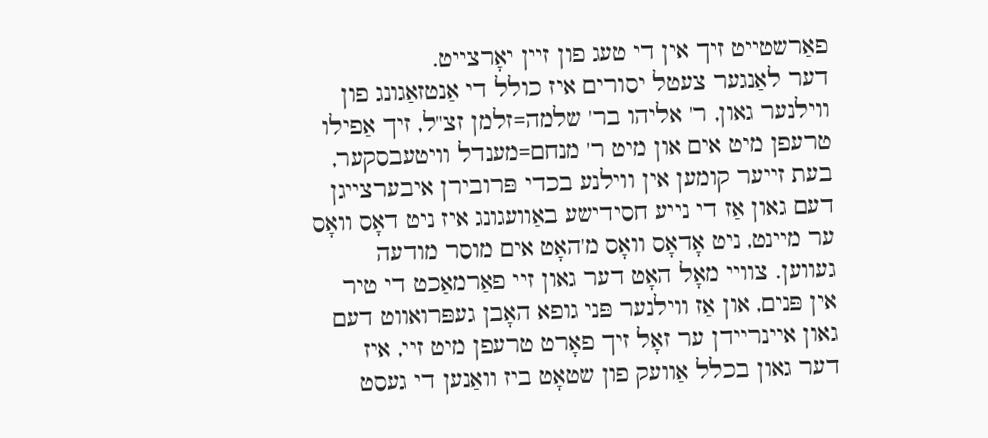פאַרשטייט זיך אין די טעג פון זיין יאָרצייט.
דער לאַנגער צעטל יסורים איז כולל די אַנטזאַגונג פון ווילנער גאון, ר' אליהו בר' שלמה=זלמן זצ"ל, זיך אַפילו טרעפן מיט אים און מיט ר' מנחם=מענדל וויטעבסקער, בעת זייער קומען אין ווילנע בכדי פּרובירן איבערצייגן דעם גאון אַז די נייע חסידישע באַוועגונג איז ניט דאָס וואָס ער מיינט, ניט אָדאָס וואָס מ'האָט אים מוסר מודעה געווען. צוויי מאָל האָט דער גאון זיי פאַרמאַכט די טיר אין פּנים, און אַז ווילנער פּני גופא האָבן געפּרואווט דעם גאון איינריידן ער זאָל זיך פאָרט טרעפן מיט זיי, איז דער גאון בכלל אַוועק פון שטאָט ביז וואַנען די געסט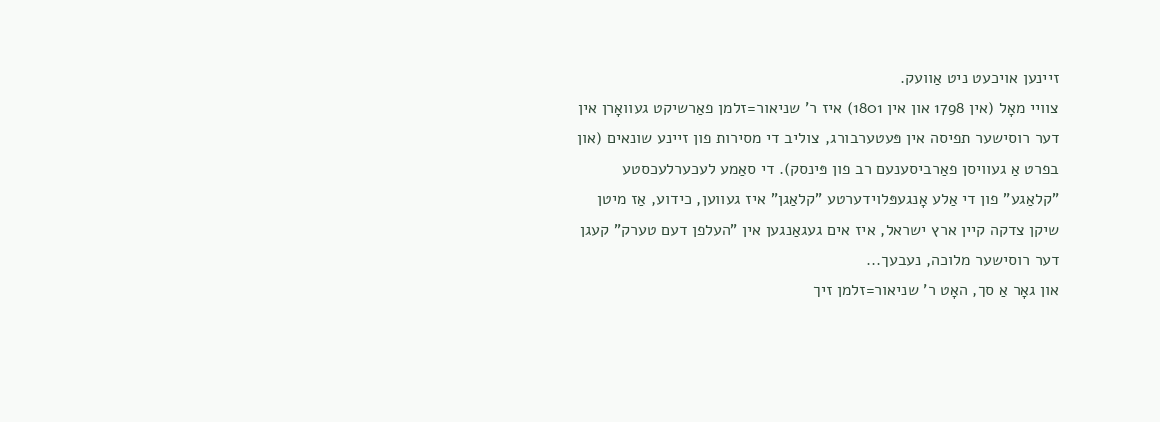זיינען אויכעט ניט אַוועק.
צוויי מאָל (אין 1798 און אין 1801) איז ר' שניאור=זלמן פאַרשיקט געוואָרן אין דער רוסישער תפיסה אין פּעטערבורג, צוליב די מסירות פון זיינע שונאים (און בפרט אַ געוויסן פאַרביסענעם רב פון פּינסק). די סאַמע לעכערלעכסטע "קלאַגע" פון די אַלע אָנגעפּלוידערטע "קלאַגן" איז געווען, כידוע, אַז מיטן שיקן צדקה קיין ארץ ישראל, איז אים געגאַנגען אין "העלפן דעם טערק" קעגן דער רוסישער מלוכה, נעבעך...
און גאָר אַ סך, האָט ר' שניאור=זלמן זיך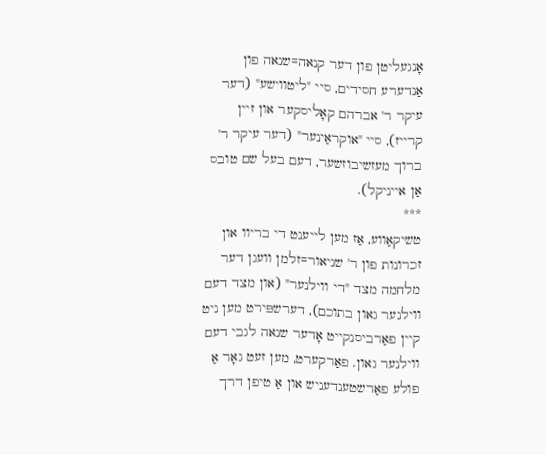אָנגעליטן פון דער קנאה=שנאה פון אַנדערע חסידים, סיי "ליטווישע" (דער עיקר ר' אברהם קאָליסקער און זיין קרייז), סיי "אוקראַינער" (דער עיקר ר' ברוך מעזשיבוזשער, דעם בעל שם טובס אַן אייניקל).
***
טשיקאַווע, אַז מען לייענט די בריוו און זכרונות פון ר' שניאור=זלמן וועגן דער מלחמה מצד "די ווילנער" (און מצד דעם ווילנער גאון בתוכם), דערשפּירט מען ניט קיין פאַרביסנקייט אָדער שנאה לגבי דעם ווילנער גאון. פאַרקערט, מען זעט גאָר אַ פולע פאַרשטענדעניש און אַ טיפן דרך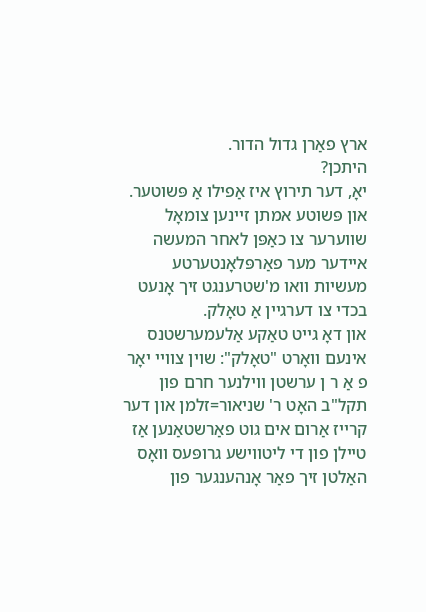ארץ פאַרן גדול הדור.
היתכן?
יאָ, דער תירוץ איז אַפילו אַ פּשוטער. און פּשוטע אמתן זיינען צומאָל שווערער צו כאַפּן לאחר המעשה איידער מער פאַרפּלאָנטערטע מעשיות וואו מ'שטרענגט זיך אָנעט בכדי צו דערגיין אַ טאָלק.
און דאָ גייט טאַקע אַלעמערשטנס אינעם וואָרט "טאָלק": שוין צוויי יאָר פ אַ ר ן ערשטן ווילנער חרם פון תקל"ב האָט ר' שניאור=זלמן און דער קרייז אַרום אים גוט פאַרשטאַנען אַז טיילן פון די ליטווישע גרופּעס וואָס האַלטן זיך פאַר אָנהענגער פון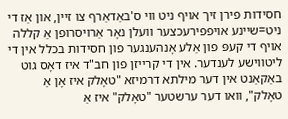חסידות פירן זיך אויף ניט ווי ס'באַדאַרף צו זיין, און אַז די ניט=שיינע אויפפירעכצער וועלן נאָר אַרויסרופן אַ קללה אויף די קעפּ פון אַלע אָנהענגער פון חסידות בכלל אין די ליטווישע לענדער. אין די קרייזן פון חב"ד איז דאָס גוט באַקאַנט אין דער מילתא דרמיזא "טאָלק איז אָן אַ טאָלק", וואו דער ערשטער "טאָלק" איז אַ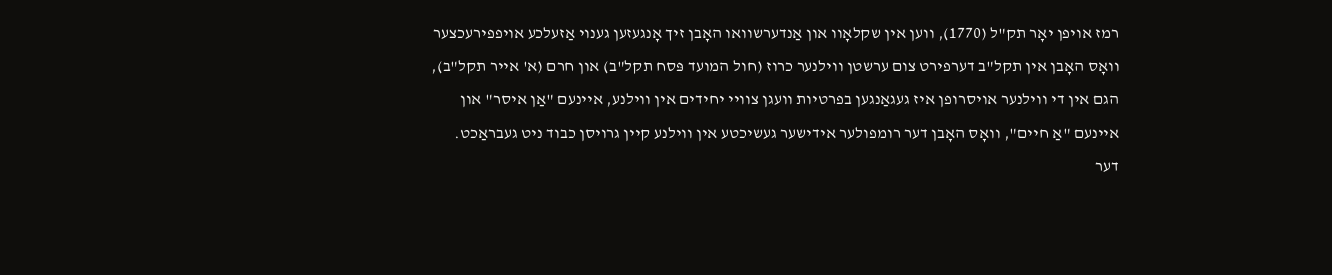רמז אויפן יאָר תק"ל (1770), ווען אין שקלאָוו און אַנדערשוואו האָבן זיך אָנגעזען גענוי אַזעלכע אויפפירעכצער וואָס האָבן אין תקל"ב דערפירט צום ערשטן ווילנער כרוז (חול המועד פּסח תקל"ב) און חרם (א' אייר תקל"ב), הגם אין די ווילנער אויסרופן איז געגאַנגען בפרטיות וועגן צוויי יחידים אין ווילנע, איינעם "אַן איסר" און איינעם "אַ חיים", וואָס האָבן דער רומפולער אידישער געשיכטע אין ווילנע קיין גרויסן כבוד ניט געבראַכט.
דער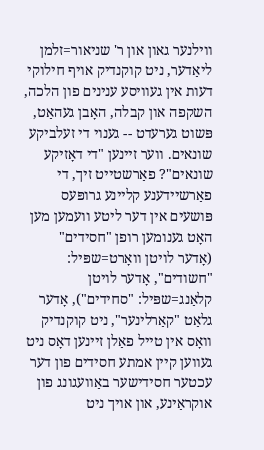ווילנער גאון און ר' שניאור=זלמן ליאַדער, ניט קוקנדיק אויף חילוקי דעות אין געוויסע ענינים פון הלכה, השקפה און קבלה, האָבן געהאַט, פּשוט גערעדט -- גענוי די זעלביקע שונאים. ווער זיינען "די דאָזיקע שונאים"? פאַרשטייט זיך, די פאַרשיידענע קליינע גרופּעס פּושעים אין דער ליטע וועמען מען האָט גענומען רופן "חסידים" (אָדער לויטן וואָרט=שפּיל: "חשודים", אָדער לויטן קלאַנג=שפּיל: "סחידים"), אָדער גלאַט "קאַרלינער", ניט קוקנדיק וואָס אין טייל פאַלן זיינען דאָס ניט געווען קיין אמתע חסידים פון דער עכטער חסידישער באַוועגונג פון אוקראַינע, און אויך ניט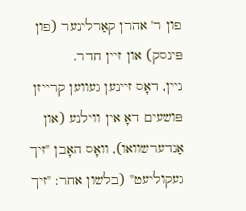פון ר' אהרן קאַרלינער (פון פּינסק) און זיין חדר.
ניין, דאָס זיינען געווען קרייזן פּושעים דאָ אין ווילנע (און אַנדערשוואו), וואָס האָבן "זיך געקוליעט" (בלשון אחר: "זיך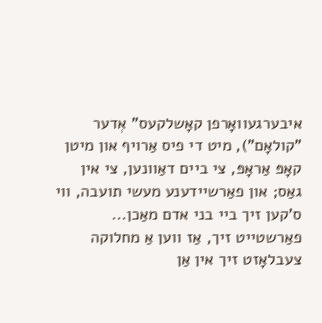איבערגעוואָרפן קאָשלקעס" אְדער "קולאָם"), מיט די פיס אַרויף און מיטן קאָפּ אַראָפּ, צי ביים דאַוונען, צי אין גאַס; און פאַרשיידענע מעשי תועבה, ווי ס'קען זיך ביי בני אדם מאַכן...
פאַרשטייט זיך, אַז ווען אַ מחלוקה צעבלאָזט זיך אין אַן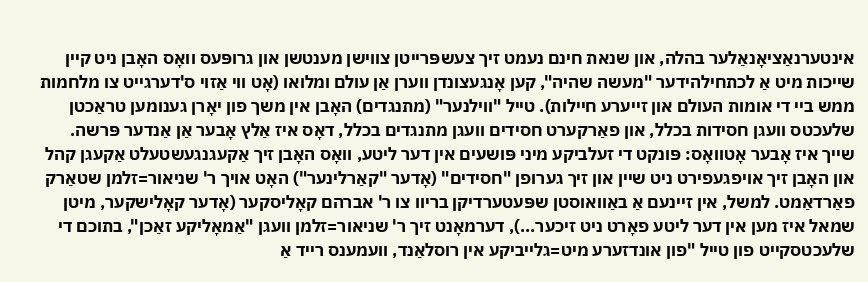אינטערנאַציאָנאַלער בהלה, און שנאת חינם נעמט זיך צעשפּרייטן צווישן מענטשן און גרופּעס וואָס האָבן ניט קיין שייכות מיט אַ לכתחילהידער "מעשה שהיה", קען אָנגעצונדן ווערן אַן עולם ומלואו (אָט ווי אַזוי ס'דערגייט צו מלחמות ממש ביי די אומות העולם און זייערע חיילות). טייל "ווילנער" (מתנגדים) האָבן אין משך פון יאָרן גענומען טראַכטן שלעכטס וועגן חסידות בכלל, און פאַרקערט חסידים וועגן מתנגדים בכלל, דאָס איז אַלץ אָבער אַן אַנדער פּרשה.
שייך איז אָבער אָטוואָס: פּונקט די זעלביקע מיני פּושעים אין דער ליטע, וואָס האָבן זיך אַקעגנגעשטעלט אַקעגן קהל און האָבן זיך אויפגעפירט ניט שיין און זיך גערופן "חסידים" (אָדער "קאַרלינער") האָט אויך ר' שניאור=זלמן שטאַרק פאַרדאַמט. למשל, אין זיינעם אַ באַוואוסטן שפּעטערדיקן בריוו צו ר' אברהם קאָליסקער (אָדער קאָלישקער, מיטן שמאל איז מען אין דער ליטע פאָרט ניט זיכער...), דערמאָנט זיך ר' שניאור=זלמן וועגן "אַמאָליקע זאַכן", בתוכם די שלעכטסקייט פון טייל "פון אונדזערע מיט=גלייביקע אין רוסלאַנד, וועמענס רייד אַ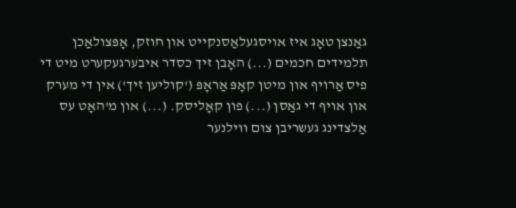גאַנצן טאָג איז אויסגעלאַסנקייט און חוזק, אָפּצולאַכן תלמידים חכמים (...) האָבן זיך כסדר איבערגעקערט מיט די פיס אַרויף און מיטן קאָפּ אַראָפּ ('קוליען זיך') אין די מערק און אויף די גאַסן (...) פון קאָליסק. (...) און מ'האָט עס אַלצדינג געשריבן צום ווילנער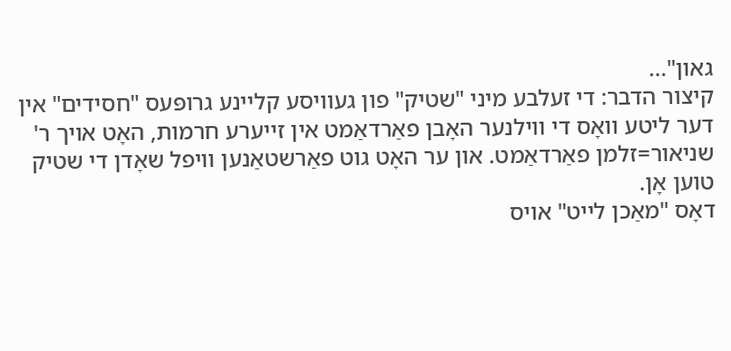גאון"...
קיצור הדבר: די זעלבע מיני "שטיק" פון געוויסע קליינע גרופּעס "חסידים" אין דער ליטע וואָס די ווילנער האָבן פאַרדאַמט אין זייערע חרמות, האָט אויך ר' שניאור=זלמן פאַרדאַמט. און ער האָט גוט פאַרשטאַנען וויפל שאָדן די שטיק טוען אָן.
דאָס "מאַכן לייט" אויס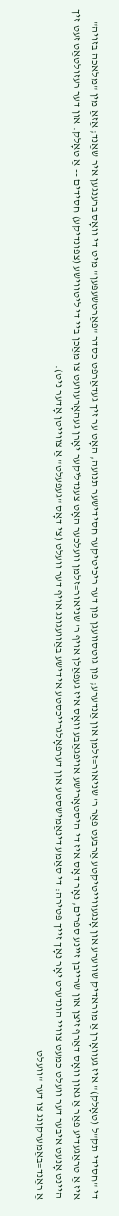די "חסידי תק"ל (טאָלק)" איז געוואָרן אַ מוראדיק שווערע און אָנגעווייטיקטע אַרבעט פאַר ר' שניאור=זלמן און אַנדערע; פון גוטסוועגן פון דער ריכיטיקער חסידישער תנועה, האָט ער זיך געדאַרפט כסדר "פאַרטשעפּען" מיט די וואָס ברענגען איר שאַנד; אַזאַ מין "מלאכה בזויה" איז אַ טראַגעדיע פאַר אַ גאון וואָס דאַרף זיצן און שרייבן זיינע ספרים, נאָר דאָס איז די היסטאָרישע אויפגאַבע וואָס איז געפאַלן אויף ר' שניאור=זלמן וועלכער האָט צענדליקער יאָרן געהאָרעוועט צו מאַכן ביי די ליטווישע (צפונדיקע) חסידים -- אַ טאָלק. און דער רעזולטאַט זעט זיך היינט אָנעט איבער דער וועלט כמעט צוויי הונדערט יאָר נאָך זייך פּטירה: די סאַמע דינאַמישסטע און דערפאָלגרייכסטע אידישע באַוועגונג אויף דער וועלט (צי דאָס "געפעלט" אַ צווייטן אָדער ניט).
אַ ראַנד=באַמערקונג צו דער "וועלט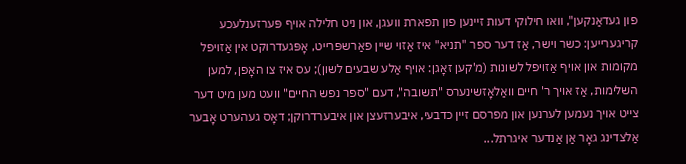פון געדאַנקען", וואו חילוקי דעות זיינען פון תפארת וועגן, און ניט חלילה אויף פּערזענלעכע קריגערייען: כשר וישר, אַז דער ספר "תניא" איז אַזוי שיין פאַרשפּרייט, אָפּגעדרוקט אין אַזויפל מקומות און אויף אַזויפל לשונות (מ'קען זאָגן: אויף אַלע שבעים לשון); עס איז צו האָפן, למען השלימות, אַז אויך ר' חיים וואַלאָזשינערס "תשובה", דעם "ספר נפש החיים" וועט מען מיט דער צייט אויך נעמען לערנען און מפרסם זיין כדבעי, איבערזעצן און איבערדרוקן; דאָס געהערט אָבער אַלצדינג גאָר אַן אַנדער איגרתל...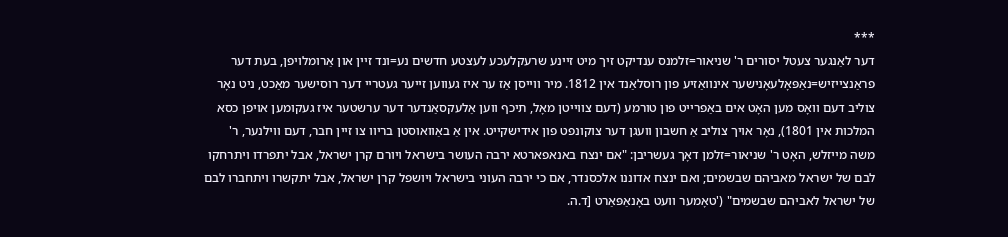***
דער לאַנגער צעטל יסורים ר' שניאור=זלמנס ענדיקט זיך מיט זיינע שרעקלעכע לעצטע חדשים נע=ונד זיין און אַרומלויפן, בעת דער פראַנצייזיש=נאַפּאָלעאָנישער אינוואַזיע פון רוסלאַנד אין 1812. מיר ווייסן אַז ער איז געווען זייער געטריי דער רוסישער מאַכט, ניט נאָר צוליב דעם וואָס מען האָט אים באַפרייט פון טורמע (דעם צווייטן מאָל, תיכף ווען אַלעקסאַנדער דער ערשטער איז געקומען אויפן כסא המלכות אין 1801), נאָר אויך צוליב אַ חשבון וועגן דער צוקונפט פון אידישקייט. אין אַ באַוואוסטן בריוו צו זיין חבר, דעם ווילנער, ר' משה מייזלש, האָט ר' שניאור=זלמן דאָך געשריבן: "אם ינצח באנאפארטא ירבה העושר בישראל ויורם קרן ישראל, אבל יתפרדו ויתרחקו לבם של ישראל מאביהם שבשמים; ואם ינצח אדוננו אלכסנדר, אם כי ירבה העוני בישראל ויושפל קרן ישראל, אבל יתקשרו ויתחברו לבם של ישראל לאביהם שבשמים" ('טאָמער וועט באָנאַפּאַרט [ד.ה.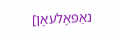נאַפּאָלעאָן]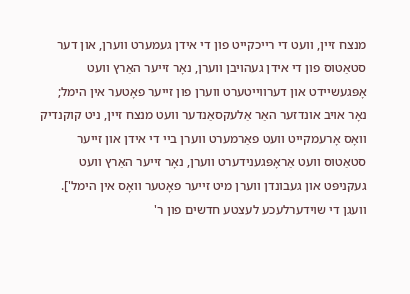מנצח זיין, וועט די רייכקייט פון די אידן געמערט ווערן, און דער סטאַטוס פון די אידן געהויבן ווערן, נאָר זייער האַרץ וועט אָפּגעשיידט און דערווייטערט ווערן פון זייער פאָטער אין הימל; נאָר אויב אונדזער האַר אַלעקסאַנדער וועט מנצח זיין, ניט קוקנדיק וואָס אָרעמקייט וועט פאַרמערט ווערן ביי די אידן און זייער סטאַטוס וועט אַראָפּגענידערט ווערן, נאָר זייער האַרץ וועט געקניפּט און געבונדן ווערן מיט זייער פאָטער וואָס אין הימל'].
וועגן די שוידערלעכע לעצטע חדשים פון ר'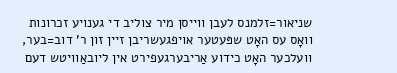שניאור=זלמנס לעבן ווייסן מיר צוליב די גענויע זכרונות וואָס עס האָט שפּעטער אויפגעשריבן זיין זון ר' דוב=בער, וועלכער האָט כידוע אַריבערגעפירט אין ליובאַוויטש דעם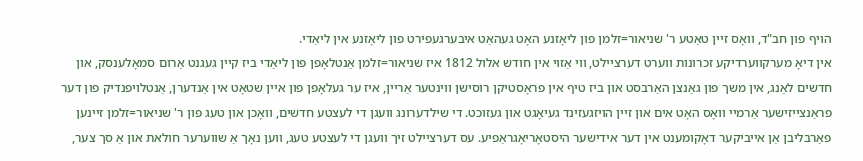הויף פון חב"ד, וואָס זיין טאַטע ר' שניאור=זלמן פון ליאָזנע האָט געהאַט איבערגעפירט פון ליאָזנע אין ליאַדי.
אין דיאָ מערקווערדיקע זכרונות ווערט דערציילט, ווי אַזוי אין חודש אלול 1812 איז שניאור=זלמן אַנטלאָפן פון ליאַדי ביז קיין געגנט אַרום סמאָלענסק, און חדשים לאַנג, אין משך פון גאַנצן האַרבסט און ביז טיף אין פראָסטיקן רוסישן ווינטער אַריין, איז ער געלאָפן פון איין שטאָט אין אַנדערן, אַנטלויפנדיק פון דער פראַנצייזישער אַרמיי וואָס האָט אים און זיין הויזגעזינד געיאָגט און געזוכט. די שילדערונג וועגן די לעצטע חדשים, וואָכן און טעג פון ר' שניאור=זלמן זיינען פאַרבליבן אַן אייביקער דאָקומענט אין דער אידישער היסטאָריאָגראַפיע. עס דערציילט זיך וועגן די לעצטע טעג, ווען נאָך אַ שווערער חולאת און אַ סך צער,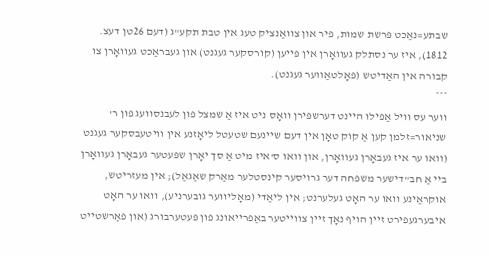שבתע=נאַכט פּרשת שמות, פיר און צוואַנציק טעג אין טבת תקע"ג (דעם 26טן דעצ. 1812), איז ער נסתלק געוואָרן אין פּייען (קורסקער געגנט) און געבראַכט געוואָרן צו קבורה אין האַדיטש (פּאָלטאַווער געגנט).
***
ווער עס וויל אַפילו היינט דערשפּירן וואָס ניט איז אַ שמצל פון לעבנסוועג פון ר' שניאור=זלמן קען אַ קוק טאָן אין דעם שיינעם שטעטל ליאָזנע אין וויטעבסקער געגנט (וואו ער איז געבאָרן געוואָרן, און וואו ס'איז מיט אַ סך יאָרן שפּעטער געבאָרן געוואָרן ביי אַ חב"דישער משפּחה דער גרויסער קינסטלער מאַרק שאַגאַל); אין מעזריטש, אוקראַינע וואו ער האָט געלערנט; אין ליאַדי (מאָליווער גובערניע), וואו ער האָט איבערגעפירט זיין הויף נאָך זיין צווייטער באַפרייאונג פון פּעטערבורג (און פאַרשטייט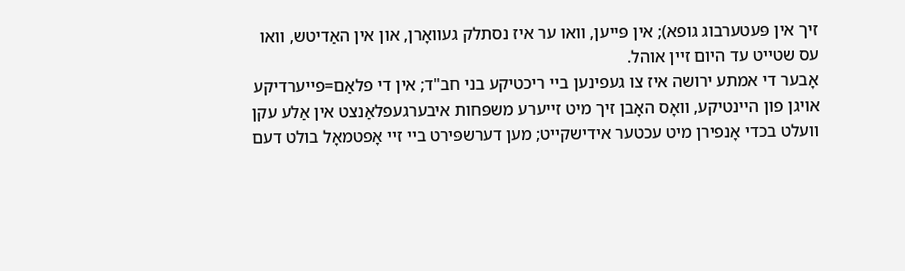זיך אין פּעטערבוג גופא); אין פּייען, וואו ער איז נסתלק געוואָרן, און אין האַדיטש, וואו עס שטייט עד היום זיין אוהל.
אָבער די אמתע ירושה איז צו געפינען ביי ריכטיקע בני חב"ד; אין די פלאַם=פייערדיקע אויגן פון היינטיקע, וואָס האָבן זיך מיט זייערע משפּחות איבערגעפלאַנצט אין אַלע עקן וועלט בכדי אָנפירן מיט עכטער אידישקייט; מען דערשפּירט ביי זיי אָפטמאָל בולט דעם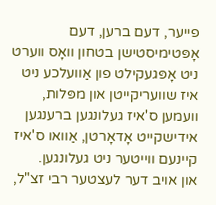פייער, דעם ברען, דעם אָפּטימיסטישן בטחון וואָס ווערט ניט אָפּגעקילט פון אַוועלכע ניט איז שוועריקייטן און מפּלות, וועמען ס'איז געלונגען ברענגען אידישקייט אָדאָרטן, אַוואו ס'איז קיינעם ווייטער ניט געלונגען.
און אויב דער לעצטער רבי זצ"ל,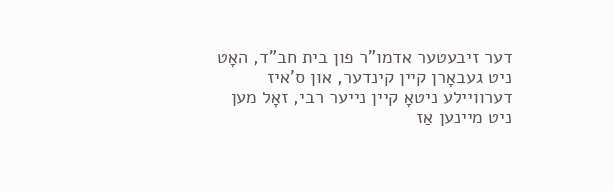דער זיבעטער אדמו"ר פון בית חב"ד, האָט ניט געבאָרן קיין קינדער, און ס'איז דערוויילע ניטאָ קיין נייער רבי, זאָל מען ניט מיינען אַז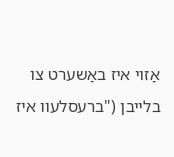אַזוי איז באַשערט צו בלייבן ("ברעסלעוו איז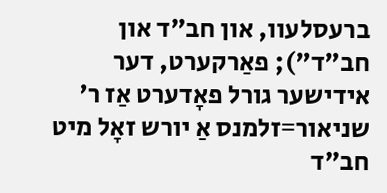ברעסלעוו, און חב"ד און חב"ד"); פאַרקערט, דער אידישער גורל פאָדערט אַז ר' שניאור=זלמנס אַ יורש זאָל מיט חב"ד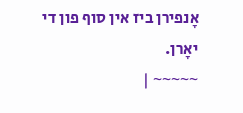אָנפירן ביז אין סוף פון די יאָרן.
~~~~~ |